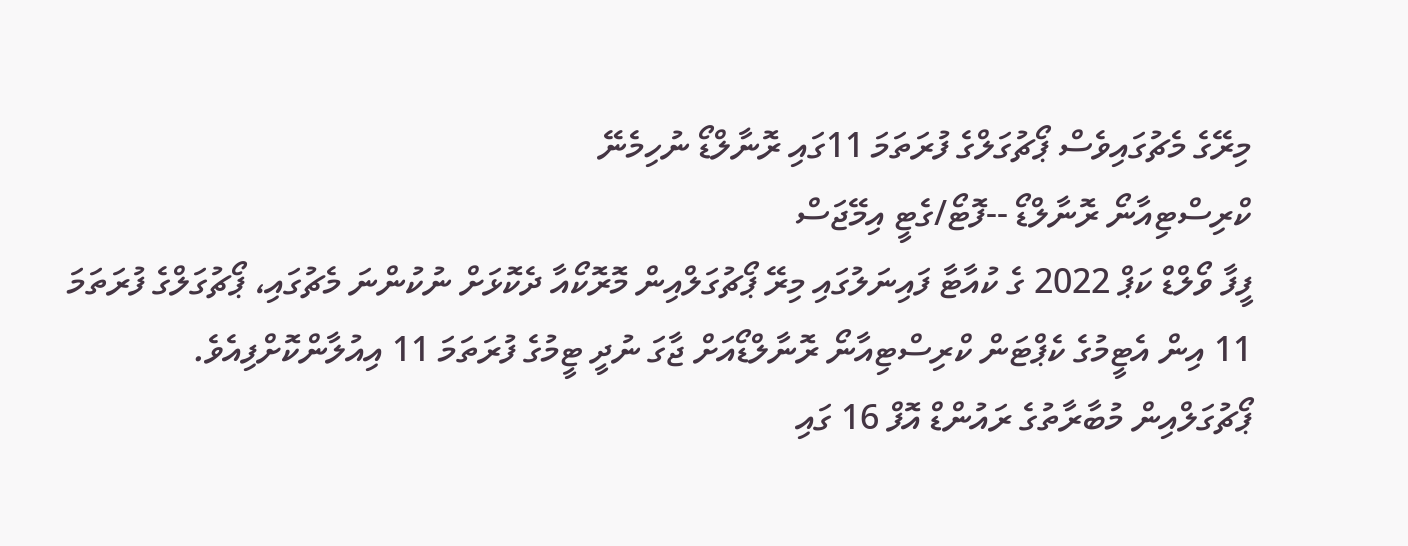މިރޭގެ މެޗުގައިވެސް ޕޯޗުގަލްގެ ފުރަތަމަ 11ގައި ރޮނާލްޑޯ ނުހިމެނޭ
ކްރިސްޓިއާނޯ ރޮނާލްޑޯ --ފޮޓޯ/ގެޓީ އިމޭޖަސް
ފީފާ ވޯލްޑް ކަޕް 2022 ގެ ކުއާޓާ ފައިނަލުގައި މިރޭ ޕޯޗުގަލްއިން މޮރޮކޯއާ ދެކޮޅަށް ނުކުންނަ މެޗުގައި، ޕޯޗުގަލްގެ ފުރަތަމަ 11 އިން އެޓީމުގެ ކެޕްޓަން ކްރިސްޓިއާނޯ ރޮނާލްޑޯއަށް ޖާގަ ނުދީ ޓީމުގެ ފުރަތަމަ 11 އިއުލާންކޮށްފިއެވެ.
ޕޯޗުގަލްއިން މުބާރާތުގެ ރައުންޑް އޮފް 16 ގައި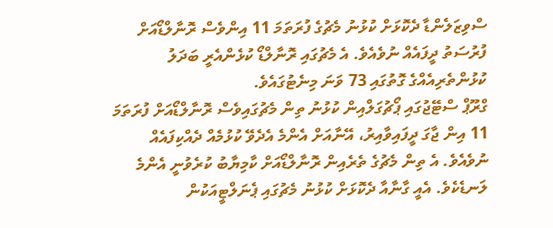ސްވިޒަލެންޑާ ދެކޮޅަށް ކުޅުނު މެޗުގެ ފުރަތަމަ 11 އިންވެސް ރޮނާލްޑޯއަށް ފުރުސަތު ދީފައެއް ނުވެއެވެ. އެ މެޗުގައި ރޮނާލްޑޯ ކުޅެންއެރީ ބަދަލު ކުޅުންތެރިއެއްގެ ގޮތުގައި 73 ވަނަ މިނެޓުގައެވެ.
ގްރޫޕް ސްޓޭޖުގައި ޕޯޗުގަލްއިން ކުޅުނު ތިން މެޗުގައިވެސް ރޮނާލްޑޯއަށް ފުރަތަމަ 11 އިން ޖާގަ ދީފައިވާއިރު، އޭނާއަށް އެންމެ އެދެވޭ ކުޅުމެއް ދެއްކިފައެއް ނުވެއެވެ. އެ ތިން މެޗުގެ ތެރެއިން ރޮނާލްޑޯއަށް ކާމިޔާބު ކުރެވުނީ އެންމެ ލަނޑެކެވެ. އެއީ ގާނާއާ ދެކޮޅަށް ކުޅުނު މެޗުގައި ޕެނަލްޓީއަކުން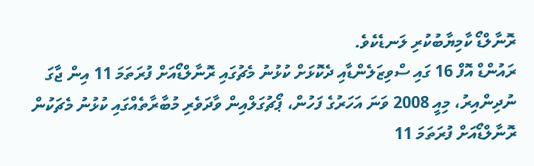ރޮނާލްޑޯ ކާމިޔާބުކުރި ލަނޑެކެވެ.
ރައުންޑް އޮފް 16 ގައި ސްވިޒަލެންޑާއި ދެކޮޅަށް ކުޅުނު މެޗުގައި ރޮނާލްޑޯއަށް ފުރަތަމަ 11 އިން ޖާގަ ނުދިންއިރު، މިއީ 2008 ވަނަ އަހަރުގެ ފަހުން، ޕޯޗުގަލްއިން ވާދަވެރި މުބާރާތެއްގައި ކުޅުނު މެޗަކުން ރޮނާލްޑޯއަށް ފުރަތަމަ 11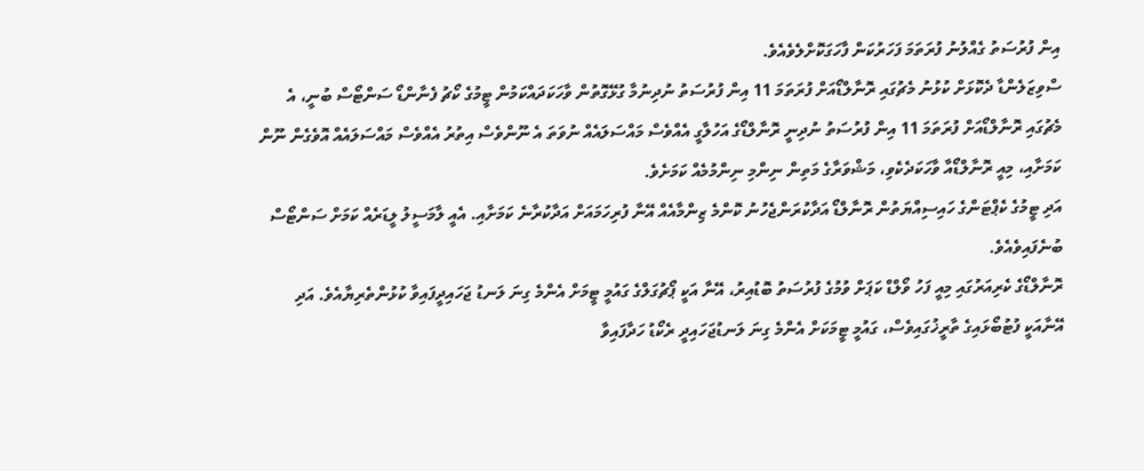އިން ފުރުސަތު ގެއްލުނު ފުރަތަމަ ފަހަރުކަން ފާހަގަކޮށްލެވެއެވެ.
ސްވިޒަލެންޑާ ދެކޮޅަށް ކުޅުނު މެޗުގައި ރޮނާލްޑޯއަށް ފުރަތަމަ 11 އިން ފުރުސަތު ނުދިނުމާ ގުޅޭގޮތުން ވާހަކަދައްކަމުން ޓީމުގެ ކޯޗު ފެނާންޑޯ ސަންޓޯސް ބުނީ، އެ މެޗުގައި ރޮނާލްޑޯއަށް ފުރަތަމަ 11 އިން ފުރުސަތު ނުދިނީ ރޮނާލްޑޯގެ އަހުލާގީ އެއްވެސް މައްސަލައެއް ނުވަތަ އެ ނޫންވެސް އިތުރު އެއްވެސް މައްސަލައެއް އޮވެގެން ނޫން ކަމަށާއި، މިއީ ރޮނާލްޑޯއާ ވާހަކަދެކެވި، މަޝްވަރާގެ މަތިން ނިންމި ނިންމުމެއް ކަމަށެވެ.
އަދި ޓީމުގެ ކެޕްޓަންގެ ހައިސިއްޔަތުން ރޮނާލްޑޯ އަދާކުރަންޖެހުނު ކޮންމެ ޒިންމާއެއް އޭނާ ފުރިހަމައަށް އަދާކުރާނެ ކަމަށާއި. އެއީ ލާމަސީލު ލީޑަރެއް ކަމަށް ސަންޓޯސް ބުނެފައިވެއެވެ.
ރޮނާލްޑޯގެ ކެރިއަރުގައި މިއީ ފަހު ވޯލްޑް ކަޕަށް ވުމުގެ ފުރުސަތު ބޮޑުއިރު، އޭނާ އަކީ ޕޯޗުގަލްގެ ގައުމީ ޓީމަށް އެންމެ ގިނަ ލަނޑު ޖަހައިދީފައިވާ ކުޅުންތެރިޔާއެވެ. އަދި އޭނާއަކީ ފުޓުބޯޅައިގެ ތާރީޚުގައިވެސް، ގައުމީ ޓީމަކަށް އެންމެ ގިނަ ލަނޑުޖަހައިދީ ރެކޯޑު ހަދާފައިވާ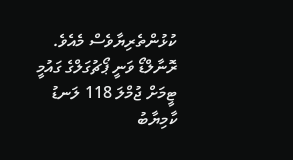ކުޅުންތެރިޔާވެސް މެއެވެ.
ރޮނާލްޑޯ ވަނީ ޕޯޗުގަލްގެ ގައުމީ ޓީމަށް ޖުމްލަ 118 ލަނޑު ކާމިޔާބު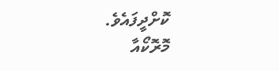ކޮށްދީފައެވެ.
މޮރޮކޯއާ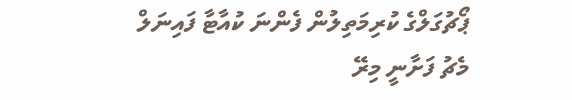ޕޯޗުގަލްގެ ކުރިމަތިލުން ފެންނަ ކުއާޓާ ފައިނަލް މެޗު ފަށާނީ މިރޭ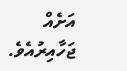އަށެއް ޖަހާއިރުއެވެ.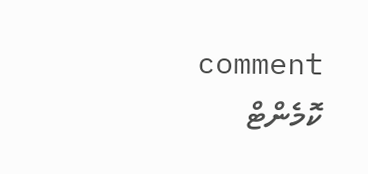comment ކޮމެންޓް